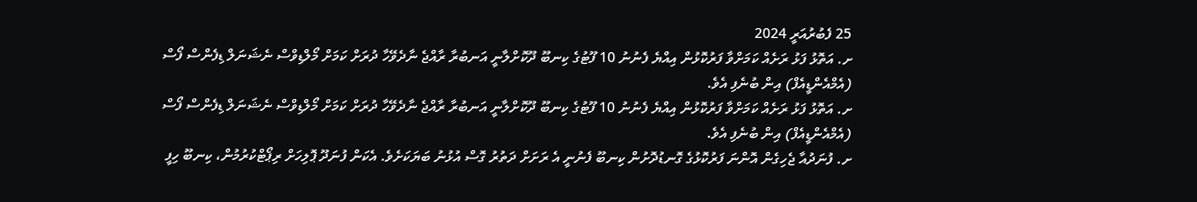25 ފެބުރުއަރީ 2024
ށ. އަތޮޅު ފަޅު ރަށެއް ކަމަށްވާ ފަރުކޮޅުން އިއްޔެ ފެނުނު 10 ފޫޓުގެ ކިނބޫ ދޫކޮށްލާނީ އަނބުރާ ރާއްޖެ ނާދެވޭހާ ދުރަށް ކަމަށް މޯލްޑިވްސް ނެޝަނަލް ޑިފެންސް ފޯސް (އެމްއެންޑީއެފް) އިން ބުނެފި އެވެ.
ށ. އަތޮޅު ފަޅު ރަށެއް ކަމަށްވާ ފަރުކޮޅުން އިއްޔެ ފެނުނު 10 ފޫޓުގެ ކިނބޫ ދޫކޮށްލާނީ އަނބުރާ ރާއްޖެ ނާދެވޭހާ ދުރަށް ކަމަށް މޯލްޑިވްސް ނެޝަނަލް ޑިފެންސް ފޯސް (އެމްއެންޑީއެފް) އިން ބުނެފި އެވެ.
ށ. ފުނަދުއާ ޖެހިގެން އޮންނަ ފަރުކޮޅުގެ ގޮނޑުދޮށުން ކިނބޫ ފެނުނީ އެ ރަށަށް ދަތުރު ގޮސް އުޅުނު ބަޔަކަށެވެ. އެކަން ފުނަދޫ ޕޮލިހަށް ރިޕޯޓްކުރުމުން، ކިނބޫ ހިފީ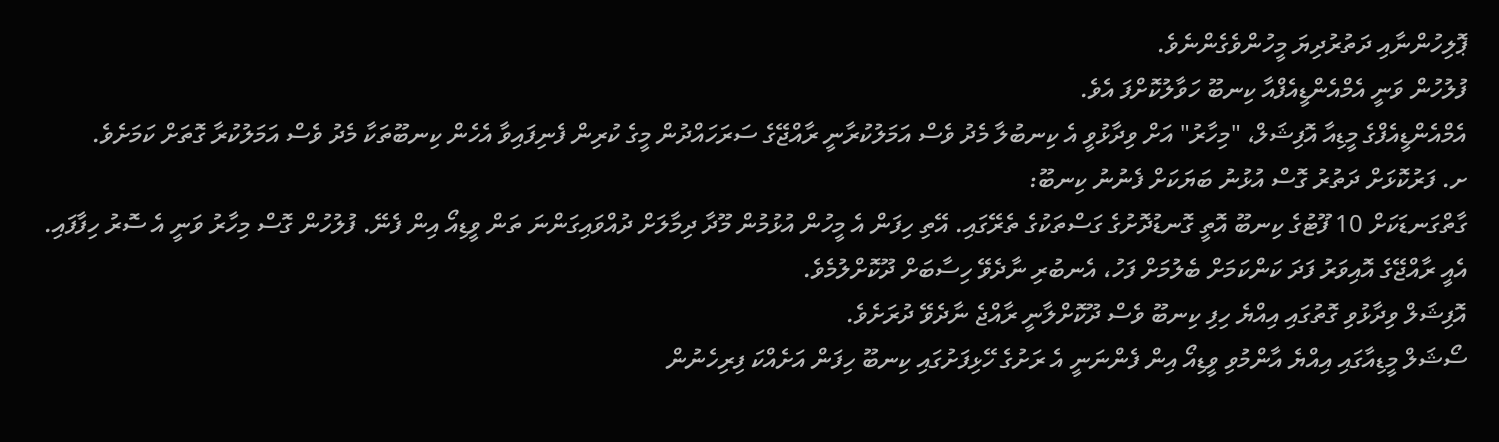ޕޮލިހުންނާއި ދަތުރުދިޔަ މީހުންވެގެންނެވެ.
ފުލުހުން ވަނީ އެމްއެންޑީއެފްއާ ކިނބޫ ހަވާލުކޮށްފަ އެވެ.
އެމްއެންޑީއެފްގެ މީޑިއާ އޮފިޝަލް، "މިހާރު" އަށް ވިދާޅުވީ އެ ކިނބުލާ މެދު ވެސް އަމަލުކުރާނީ ރާއްޖޭގެ ސަރަހައްދުން މީގެ ކުރިން ފެނިފައިވާ އެހެން ކިނބޫތަކާ މެދު ވެސް އަމަލުކުރާ ގޮތަށް ކަމަށެވެ.
ށ. ފަރުކޮޅަށް ދަތުރު ގޮސް އުޅުނު ބަޔަކަށް ފެނުނު ކިނބޫ:
ގާތްގަނޑަކަށް 10 ފޫޓުގެ ކިނބޫ އޮތީ ގޮނޑުދޮށުގެ ގަސްތަކުގެ ތެރޭގައި. އޭތި ހިފަން އެ މީހުން އުޅުމުން މޫދާ ދިމާލަށް ދުއްވައިގަންނަ ތަން ވީޑިއޯ އިން ފެނޭ. ފުލުހުން ގޮސް މިހާރު ވަނީ އެ ސޮރު ހިފާފައި.
އެއީ ރާއްޖޭގެ އޮއިވަރު ފަދަ ކަންކަމަށް ބެލުމަށް ފަހު، އެނބުރި ނާދެވޭ ހިސާބަށް ދޫކޮށްލުމެވެ.
އޮފިޝަލް ވިދާޅުވި ގޮތުގައި އިއްޔެ ހިފި ކިނބޫ ވެސް ދޫކޮށްލާނީ ރާއްޖެ ނާދެވޭ ދުރަށެވެ.
ސޯޝަލް މީޑިއާގައި އިއްޔެ އާންމުވި ވީޑިއޯ އިން ފެންނަނީ އެ ރަށުގެ ހޭޅިފަށުގައި ކިނބޫ ހިފަން އަށެއްކަ ފިރިހެނުން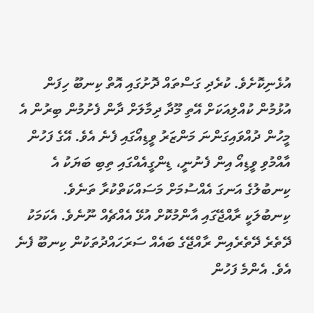އުޅެނިކޮށެވެ. ކުރެދި ގަސްތައް ދޮށުގައި އޮތް ކިނބޫ ހިފަން އުޅުމުން ކުއްލިއަކަށް އޭތި މޫދާ ދިމާލަށް ދާން ފެށުމުން ބިރުން އެ މީހުން ދުއްވައިގަންނަ މަންޒަރު ވީޑިއޯގައި ފެނެ އެވެ. އޭގެ ފަހުން އާއްމުވި ވީޑިއޯ އިން ފެނުނީ، ޑިންގީއެއްގައި ތިބި ބަޔަކު އެ ކިނބުލުގެ އަނގަ އެއްސުމަށް މަސައްކަތްކުރާ ތަނެވެ.
ކިނބުލަކީ ރާއްޖޭގައި އާންމުކޮށް އުޅޭ އެއްޗެއް ނޫނެވެ. އެކަމަކު ދޭތެރެ ދޭތެރެއިން ރާއްޖޭގެ ބައެއް ސަރަހައްދުތަކުން ކިނބޫ ފެނެ އެވެ. އެންމެ ފަހުން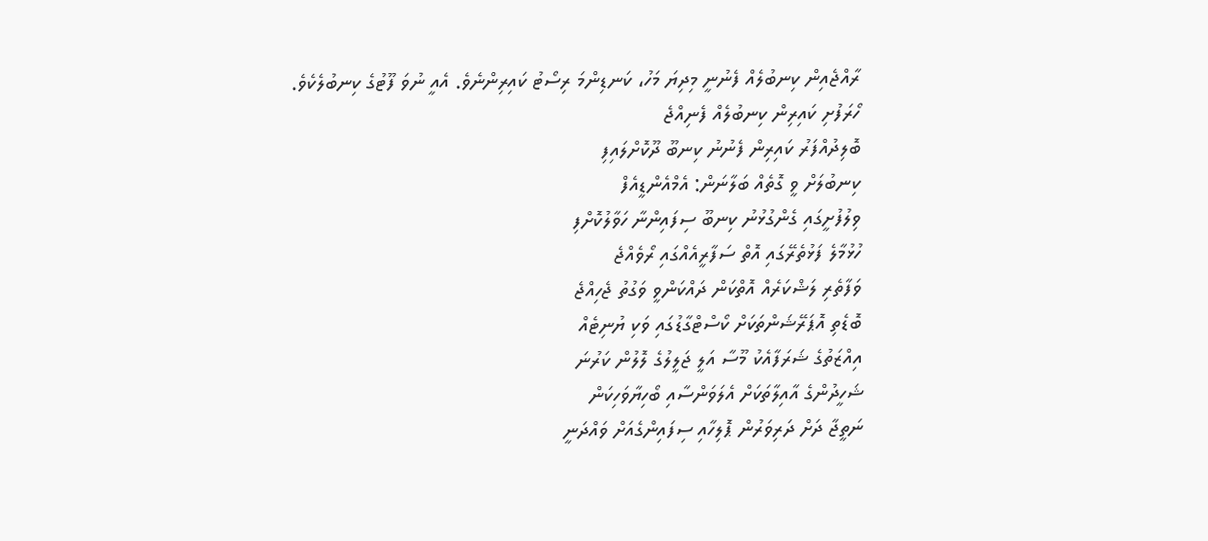ރާއްޖެއިން ކިނބުލެއް ފެނުނީ މިދިޔަ މަހު، ކަނޑިންމަ ރިސޯޓު ކައިރިންނެވެ. އެއީ ނުވަ ފޫޓުގެ ކިނބުލެކެވެ.
ހޯރަފުށި ކައިރިން ކިނބުލެއް ފެނިއްޖެ
ބޮލިދުއްފަރު ކައިރިން ފެނުނު ކިނބޫ ދޫކޮށްލައިފި
ކިނބުލަށް ވީ ގޮތެއް ބަލާނަން: އެމްއެންޑީއެފް
ވިލުފުށީގައި ގެންގުޅުނު ކިނބޫ ސިފައިންނާ ހަވާލުކޮށްފި
ހުޅުމާލެ ފަޅުތެރޭގައި އޮތް ސަފާރީއެއްގައި ރޯވެއްޖެ
ވަފާތެރި ލަޝްކަރެއް އޮތްކަން ދައްކަންވީ ވަގުތު ޖެހިއްޖެ
ބޮޑެތި އޮޕަރޭޝަންތަކަށް ކޯސްޓްގާޑުގައި ވަކި ޔުނިޓެއް
އިއްޒަތުގެ ޝަރަފާއެކު މޫސާ އަލީ ޖަލީލުގެ ލޮލުން ކަރުނަ
ޝަހީދުންގެ އާއިލާތަކަށް އެލަވަންސާއި ބޯހިޔާވަހިކަން
ނަތީޖާ ދަށް ދަރިވަރުން ޕޮލިހާއި ސިފައިންގެއަށް ވައްދަނީ